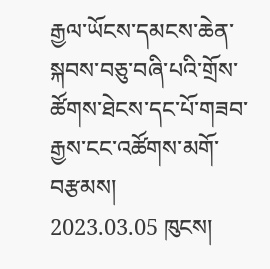རྒྱལ་ཡོངས་དམངས་ཆེན་སྐབས་བཅུ་བཞི་པའི་གྲོས་ཚོགས་ཐེངས་དང་པོ་གཟབ་རྒྱས་ངང་འཚོགས་མགོ་བརྩམས།
2023.03.05 ཁུངས།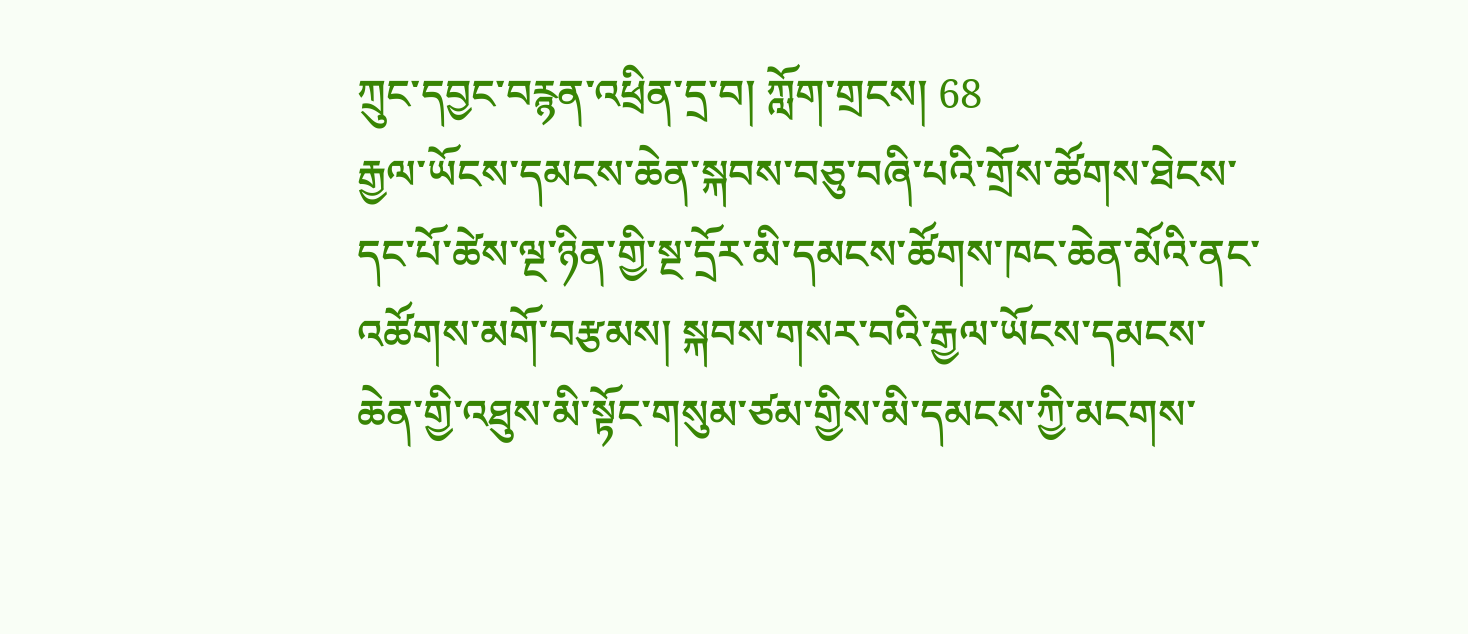ཀྲུང་དབྱང་བརྙན་འཕྲིན་དྲ་བ། ཀློག་གྲངས། 68
རྒྱལ་ཡོངས་དམངས་ཆེན་སྐབས་བཅུ་བཞི་པའི་གྲོས་ཚོགས་ཐེངས་དང་པོ་ཚེས་ལྔ་ཉིན་གྱི་སྔ་དྲོར་མི་དམངས་ཚོགས་ཁང་ཆེན་མོའི་ནང་འཚོགས་མགོ་བརྩམས། སྐབས་གསར་བའི་རྒྱལ་ཡོངས་དམངས་ཆེན་གྱི་འཐུས་མི་སྟོང་གསུམ་ཙམ་གྱིས་མི་དམངས་ཀྱི་མངགས་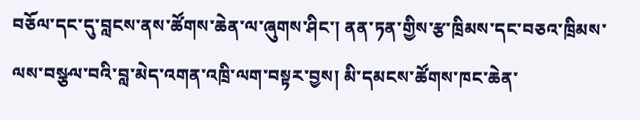བཅོལ་དང་དུ་བླངས་ནས་ཚོགས་ཆེན་ལ་ཞུགས་ཤིང་། ནན་ཏན་གྱིས་རྩ་ཁྲིམས་དང་བཅའ་ཁྲིམས་ལས་བསྩལ་བའི་བླ་མེད་འགན་འཁྲི་ལག་བསྟར་བྱས། མི་དམངས་ཚོགས་ཁང་ཆེན་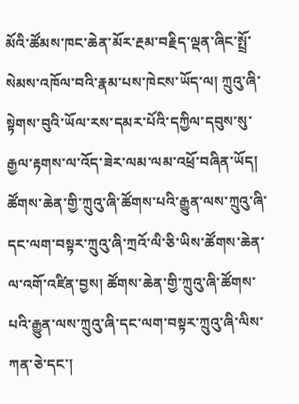མོའི་ཚོམས་ཁང་ཆེན་མོར་རྔམ་བརྗིད་ལྡན་ཞིང་སྤྲོ་སེམས་འཁོལ་བའི་རྣམ་པས་ཁེངས་ཡོད་ལ། ཀྲུའུ་ཞི་སྟེགས་བུའི་ཡོལ་རས་དམར་པོའི་དཀྱིལ་དབུས་སུ་རྒྱལ་རྟགས་ལ་འོད་ཟེར་ལམ་ལམ་འཕྲོ་བཞིན་ཡོད།
ཚོགས་ཆེན་གྱི་ཀྲུའུ་ཞི་ཚོགས་པའི་རྒྱུན་ལས་ཀྲུའུ་ཞི་དང་ལག་བསྟར་ཀྲུའུ་ཞི་ཀྲའོ་ལི་ཅི་ཡིས་ཚོགས་ཆེན་ལ་འགོ་འཛིན་བྱས། ཚོགས་ཆེན་གྱི་ཀྲུའུ་ཞི་ཚོགས་པའི་རྒྱུན་ལས་ཀྲུའུ་ཞི་དང་ལག་བསྟར་ཀྲུའུ་ཞི་ལིས་ཀན་ཅེ་དང་།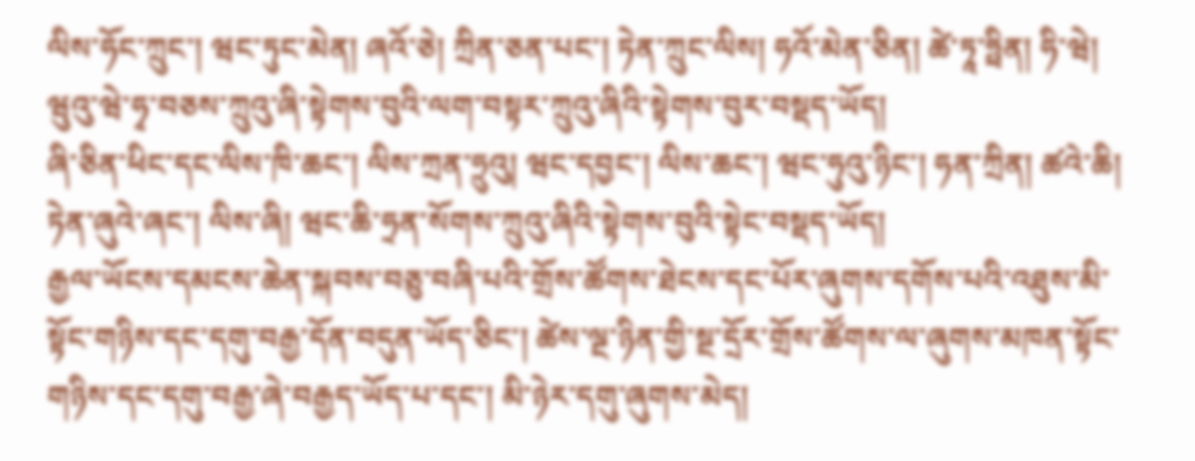ལིས་ཧོང་ཀྲུང་། ཝང་ཏུང་མེན། ཞའོ་ཅེ། ཀྲིན་ཅན་པང་། ཏེན་ཀྲུང་ལིས། ཧའོ་མེན་ཅིན། ཚེ་ཏཱ་ཧྥིན། ཧི་ཝེ། ཝུའུ་ཝེ་ཧྭ་བཅས་ཀྲུའུ་ཞི་སྟེགས་བུའི་ལག་བསྟར་ཀྲུའུ་ཞིའི་སྟེགས་བུར་བསྡད་ཡོད།
ཞི་ཅིན་ཕིང་དང་ལིས་ཁི་ཆང་། ལིས་ཀྲན་ཧྲུའུ། ཝང་དབྱང་། ལིས་ཆང་། ཝང་ཧུའུ་ཉིང་། ཧན་ཀྲིན། ཚའེ་ཆི། ཏེན་ཞུའེ་ཞང་། ལིས་ཞི། ཝང་ཆི་ཧྲན་སོགས་ཀྲུའུ་ཞིའི་སྟེགས་བུའི་སྟེང་བསྡད་ཡོད།
རྒྱལ་ཡོངས་དམངས་ཆེན་སྐབས་བཅུ་བཞི་པའི་གྲོས་ཚོགས་ཐེངས་དང་པོར་ཞུགས་དགོས་པའི་འཐུས་མི་སྟོང་གཉིས་དང་དགུ་བརྒྱ་དོན་བདུན་ཡོད་ཅིང་། ཚེས་ལྔ་ཉིན་གྱི་སྔ་དྲོར་གྲོས་ཚོགས་ལ་ཞུགས་མཁན་སྟོང་གཉིས་དང་དགུ་བརྒྱ་ཞེ་བརྒྱད་ཡོད་པ་དང་། མི་ཉེར་དགུ་ཞུགས་མེད།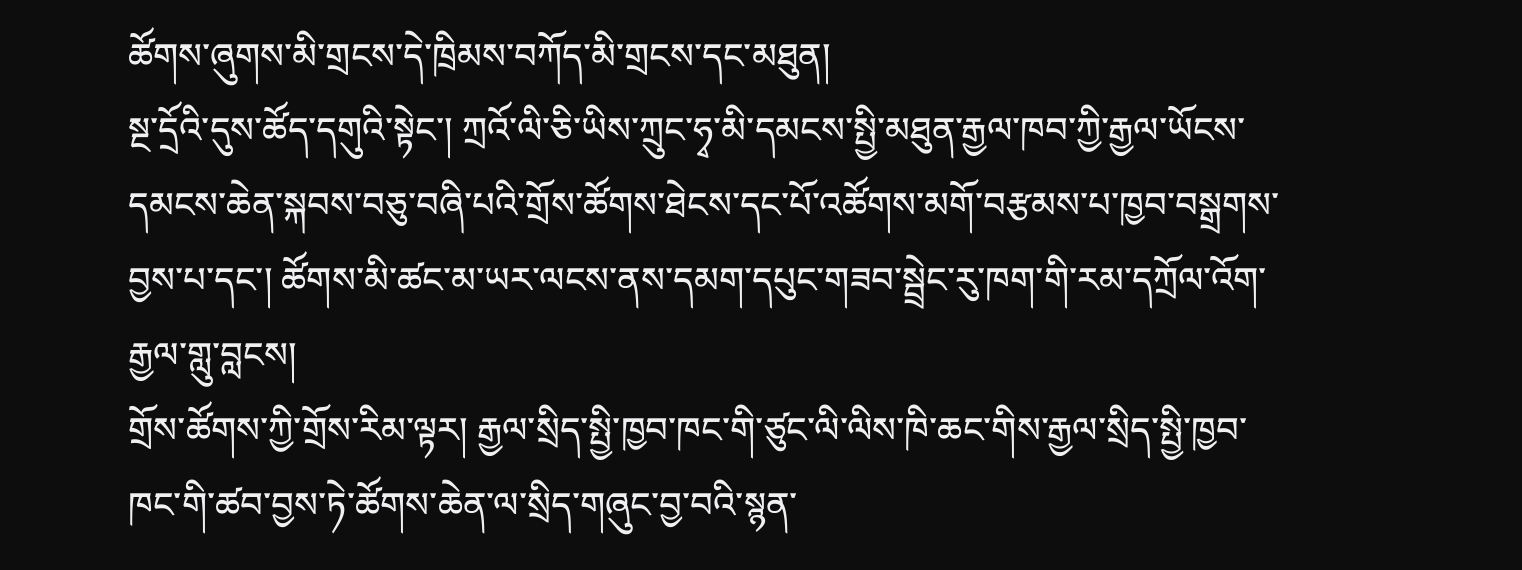ཚོགས་ཞུགས་མི་གྲངས་དེ་ཁྲིམས་བཀོད་མི་གྲངས་དང་མཐུན།
སྔ་དྲོའི་དུས་ཚོད་དགུའི་སྟེང་། ཀྲའོ་ལི་ཅི་ཡིས་ཀྲུང་ཧྭ་མི་དམངས་སྤྱི་མཐུན་རྒྱལ་ཁབ་ཀྱི་རྒྱལ་ཡོངས་དམངས་ཆེན་སྐབས་བཅུ་བཞི་པའི་གྲོས་ཚོགས་ཐེངས་དང་པོ་འཚོགས་མགོ་བརྩམས་པ་ཁྱབ་བསྒྲགས་བྱས་པ་དང་། ཚོགས་མི་ཚང་མ་ཡར་ལངས་ནས་དམག་དཔུང་གཟབ་སྦྲེང་རུ་ཁག་གི་རམ་དཀྲོལ་འོག་རྒྱལ་གླུ་བླངས།
གྲོས་ཚོགས་ཀྱི་གྲོས་རིམ་ལྟར། རྒྱལ་སྲིད་སྤྱི་ཁྱབ་ཁང་གི་ཙུང་ལི་ལིས་ཁི་ཆང་གིས་རྒྱལ་སྲིད་སྤྱི་ཁྱབ་ཁང་གི་ཚབ་བྱས་ཏེ་ཚོགས་ཆེན་ལ་སྲིད་གཞུང་བྱ་བའི་སྙན་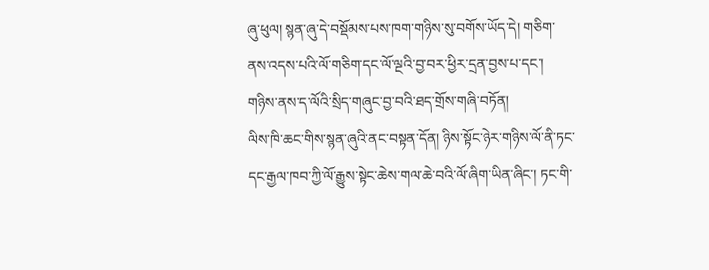ཞུ་ཕུལ། སྙན་ཞུ་དེ་བསྡོམས་པས་ཁག་གཉིས་སུ་བགོས་ཡོད་དེ། གཅིག་ནས་འདས་པའི་ལོ་གཅིག་དང་ལོ་ལྔའི་བྱ་བར་ཕྱིར་དྲན་བྱས་པ་དང་། གཉིས་ནས་ད་ལོའི་སྲིད་གཞུང་བྱ་བའི་ཐད་གྲོས་གཞི་བཏོན།
ལིས་ཁི་ཆང་གིས་སྙན་ཞུའི་ནང་བསྟན་དོན། ཉིས་སྟོང་ཉེར་གཉིས་ལོ་ནི་ཏང་དང་རྒྱལ་ཁབ་ཀྱི་ལོ་རྒྱུས་སྟེང་ཆེས་གལ་ཆེ་བའི་ལོ་ཞིག་ཡིན་ཞིང་། ཏང་གི་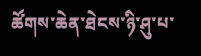ཚོགས་ཆེན་ཐེངས་ཉི་ཤུ་པ་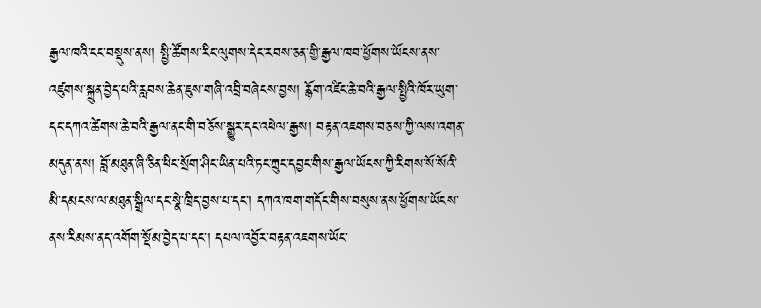རྒྱལ་ཁའི་ངང་བསྡུས་ནས། སྤྱི་ཚོགས་རིང་ལུགས་དེང་རབས་ཅན་གྱི་རྒྱལ་ཁབ་ཕྱོགས་ཡོངས་ནས་འཛུགས་སྐྲུན་བྱེད་པའི་རླབས་ཆེན་ཇུས་གཞི་འབྲི་བཞེངས་བྱས། རྙོག་འཛིང་ཆེ་བའི་རྒྱལ་སྤྱིའི་ཁོར་ཡུག་དང་དཀའ་ཚེགས་ཆེ་བའི་རྒྱལ་ནང་གི་བཅོས་སྒྱུར་དང་འཕེལ་རྒྱས། བརྟན་འཇགས་བཅས་ཀྱི་ལས་འགན་མདུན་ནས། བློ་མཐུན་ཞི་ཅིན་ཕིང་སྲོག་ཤིང་ཡིན་པའི་ཏང་ཀྲུང་དབྱང་གིས་རྒྱལ་ཡོངས་ཀྱི་རིགས་སོ་སོའི་མི་དམངས་ལ་མཐུན་སྒྲིལ་དང་སྣེ་ཁྲིད་བྱས་པ་དང་། དཀའ་ཁག་གདོང་གིས་བསུས་ནས་ཕྱོགས་ཡོངས་ནས་རིམས་ནད་འགོག་སྡོམ་བྱེད་པ་དང་། དཔལ་འབྱོར་བརྟན་འཇགས་ཡོང་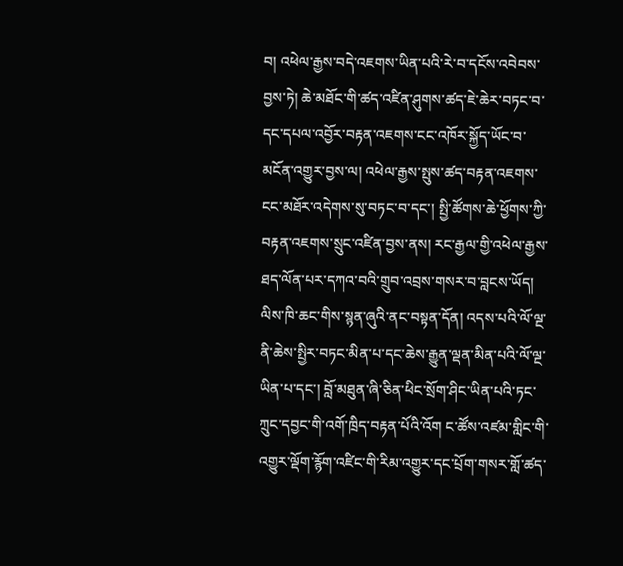བ། འཕེལ་རྒྱས་བདེ་འཇགས་ཡིན་པའི་རེ་བ་དངོས་འབེབས་བྱས་ཏེ། ཆེ་མཐོང་གི་ཚད་འཛིན་ཤུགས་ཚད་ཇེ་ཆེར་བཏང་བ་དང་དཔལ་འབྱོར་བརྟན་འཇགས་ངང་འཁོར་སྐྱོད་ཡོང་བ་མངོན་འགྱུར་བྱས་ལ། འཕེལ་རྒྱས་སྤུས་ཚད་བརྟན་འཇགས་ངང་མཐོར་འདེགས་སུ་བཏང་བ་དང་། སྤྱི་ཚོགས་ཆེ་ཕྱོགས་ཀྱི་བརྟན་འཇགས་སྲུང་འཛིན་བྱས་ནས། རང་རྒྱལ་གྱི་འཕེལ་རྒྱས་ཐད་ལོན་པར་དཀའ་བའི་གྲུབ་འབྲས་གསར་བ་བླངས་ཡོད།
ལིས་ཁི་ཆང་གིས་སྙན་ཞུའི་ནང་བསྟན་དོན། འདས་པའི་ལོ་ལྔ་ནི་ཆེས་སྤྱིར་བཏང་མིན་པ་དང་ཆེས་རྒྱུན་ལྡན་མིན་པའི་ལོ་ལྔ་ཡིན་པ་དང་། བློ་མཐུན་ཞི་ཅིན་ཕིང་སྲོག་ཤིང་ཡིན་པའི་ཏང་ཀྲུང་དབྱང་གི་འགོ་ཁྲིད་བརྟན་པོའི་འོག ང་ཚོས་འཛམ་གླིང་གི་འགྱུར་ལྡོག་རྙོག་འཛིང་གི་རིམ་འགྱུར་དང་པྲོག་གསར་གློ་ཚད་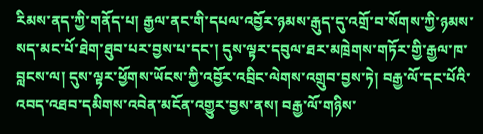རིམས་ནད་ཀྱི་གནོད་པ། རྒྱལ་ནང་གི་དཔལ་འབྱོར་ཉམས་རྒུད་དུ་འགྲོ་བ་སོགས་ཀྱི་ཉམས་སད་མང་པོ་ཐེག་ཐུབ་པར་བྱས་པ་དང་། དུས་ལྟར་དབུལ་ཐར་མཁྲེགས་གཏོར་གྱི་རྒྱལ་ཁ་བླངས་ལ། དུས་ལྟར་ཕྱོགས་ཡོངས་ཀྱི་འབྱོར་འབྲིང་ལེགས་འགྲུབ་བྱས་ཏེ། བརྒྱ་ལོ་དང་པོའི་འབད་འཐབ་དམིགས་འབེན་མངོན་འགྱུར་བྱས་ནས། བརྒྱ་ལོ་གཉིས་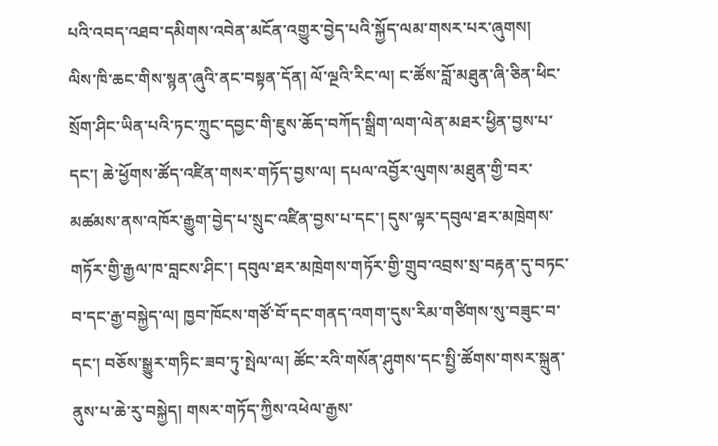པའི་འབད་འཐབ་དམིགས་འབེན་མངོན་འགྱུར་བྱེད་པའི་སྐྱོད་ལམ་གསར་པར་ཞུགས།
ལིས་ཁི་ཆང་གིས་སྙན་ཞུའི་ནང་བསྟན་དོན། ལོ་ལྔའི་རིང་ལ། ང་ཚོས་བློ་མཐུན་ཞི་ཅིན་ཕིང་སྲོག་ཤིང་ཡིན་པའི་ཏང་ཀྲུང་དབྱང་གི་ཇུས་ཆོད་བཀོད་སྒྲིག་ལག་ལེན་མཐར་ཕྱིན་བྱས་པ་དང་། ཆེ་ཕྱོགས་ཚོད་འཛིན་གསར་གཏོད་བྱས་ལ། དཔལ་འབྱོར་ལུགས་མཐུན་གྱི་བར་མཚམས་ནས་འཁོར་རྒྱུག་བྱེད་པ་སྲུང་འཛིན་བྱས་པ་དང་། དུས་ལྟར་དབུལ་ཐར་མཁྲེགས་གཏོར་གྱི་རྒྱལ་ཁ་བླངས་ཤིང་། དབུལ་ཐར་མཁྲེགས་གཏོར་གྱི་གྲུབ་འབྲས་སྲ་བརྟན་དུ་བཏང་བ་དང་རྒྱ་བསྐྱེད་ལ། ཁྱབ་ཁོངས་གཙོ་བོ་དང་གནད་འགག་དུས་རིམ་གཙིགས་སུ་བཟུང་བ་དང་། བཅོས་སྒྱུར་གཏིང་ཟབ་ཏུ་སྤེལ་ལ། ཚོང་རའི་གསོན་ཤུགས་དང་སྤྱི་ཚོགས་གསར་སྐྲུན་ནུས་པ་ཆེ་རུ་བསྐྱེད། གསར་གཏོད་ཀྱིས་འཕེལ་རྒྱས་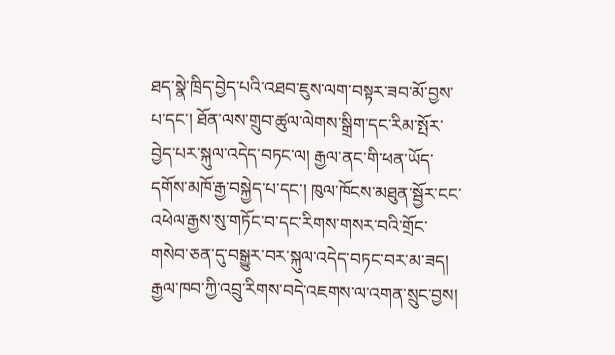ཐད་སྣེ་ཁྲིད་བྱེད་པའི་འཐབ་ཇུས་ལག་བསྟར་ཟབ་མོ་བྱས་པ་དང་། ཐོན་ལས་གྲུབ་ཚུལ་ལེགས་སྒྲིག་དང་རིམ་སྤོར་བྱེད་པར་སྐུལ་འདེད་བཏང་ལ། རྒྱལ་ནང་གི་ཕན་ཡོད་དགོས་མཁོ་རྒྱ་བསྐྱེད་པ་དང་། ཁུལ་ཁོངས་མཐུན་སྦྱོར་ངང་འཕེལ་རྒྱས་སུ་གཏོང་བ་དང་རིགས་གསར་བའི་གྲོང་གསེབ་ཅན་དུ་བསྒྱུར་བར་སྐུལ་འདེད་བཏང་བར་མ་ཟད། རྒྱལ་ཁབ་ཀྱི་འབྲུ་རིགས་བདེ་འཇགས་ལ་འགན་སྲུང་བྱས།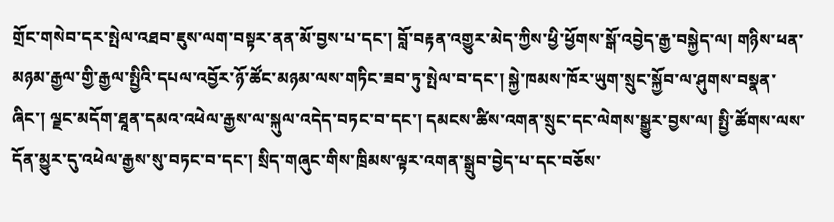གྲོང་གསེབ་དར་སྤེལ་འཐབ་ཇུས་ལག་བསྟར་ནན་མོ་བྱས་པ་དང་། བློ་བརྟན་འགྱུར་མེད་ཀྱིས་ཕྱི་ཕྱོགས་སྒོ་འབྱེད་རྒྱ་བསྐྱེད་ལ། གཉིས་ཕན་མཉམ་རྒྱལ་གྱི་རྒྱལ་སྤྱིའི་དཔལ་འབྱོར་ཉོ་ཚོང་མཉམ་ལས་གཏིང་ཟབ་ཏུ་སྤེལ་བ་དང་། སྐྱེ་ཁམས་ཁོར་ཡུག་སྲུང་སྐྱོབ་ལ་ཤུགས་བསྣན་ཞིང་། ལྗང་མདོག་ཐཱན་དམའ་འཕེལ་རྒྱས་ལ་སྐུལ་འདེད་བཏང་བ་དང་། དམངས་ཚིས་འགན་སྲུང་དང་ལེགས་སྒྱུར་བྱས་ལ། སྤྱི་ཚོགས་ལས་དོན་མྱུར་དུ་འཕེལ་རྒྱས་སུ་བཏང་བ་དང་། སྲིད་གཞུང་གིས་ཁྲིམས་ལྟར་འགན་སྒྲུབ་བྱེད་པ་དང་བཅོས་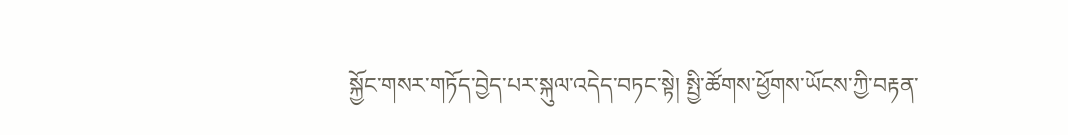སྐྱོང་གསར་གཏོད་བྱེད་པར་སྐུལ་འདེད་བཏང་སྟེ། སྤྱི་ཚོགས་ཕྱོགས་ཡོངས་ཀྱི་བརྟན་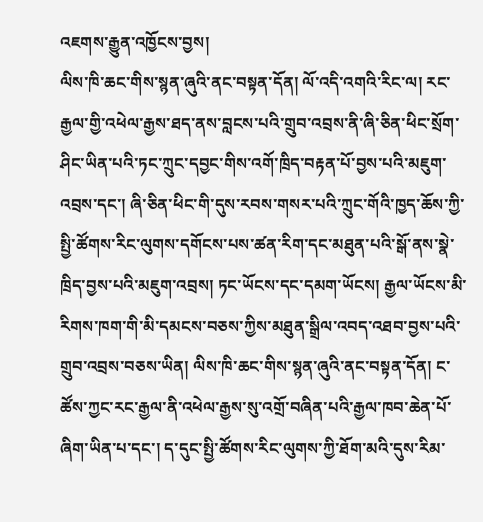འཇགས་རྒྱུན་འཁྱོངས་བྱས།
ལིས་ཁི་ཆང་གིས་སྙན་ཞུའི་ནང་བསྟན་དོན། ལོ་འདི་འགའི་རིང་ལ། རང་རྒྱལ་གྱི་འཕེལ་རྒྱས་ཐད་ནས་བླངས་པའི་གྲུབ་འབྲས་ནི་ཞི་ཅིན་ཕིང་སྲོག་ཤིང་ཡིན་པའི་ཏང་ཀྲུང་དབྱང་གིས་འགོ་ཁྲིད་བརྟན་པོ་བྱས་པའི་མཇུག་འབྲས་དང་། ཞི་ཅིན་ཕིང་གི་དུས་རབས་གསར་པའི་ཀྲུང་གོའི་ཁྱད་ཆོས་ཀྱི་སྤྱི་ཚོགས་རིང་ལུགས་དགོངས་པས་ཚན་རིག་དང་མཐུན་པའི་སྒོ་ནས་སྣེ་ཁྲིད་བྱས་པའི་མཇུག་འབྲས། ཏང་ཡོངས་དང་དམག་ཡོངས། རྒྱལ་ཡོངས་མི་རིགས་ཁག་གི་མི་དམངས་བཅས་ཀྱིས་མཐུན་སྒྲིལ་འབད་འཐབ་བྱས་པའི་གྲུབ་འབྲས་བཅས་ཡིན། ལིས་ཁི་ཆང་གིས་སྙན་ཞུའི་ནང་བསྟན་དོན། ང་ཚོས་ཀྱང་རང་རྒྱལ་ནི་འཕེལ་རྒྱས་སུ་འགྲོ་བཞིན་པའི་རྒྱལ་ཁབ་ཆེན་པོ་ཞིག་ཡིན་པ་དང་། ད་དུང་སྤྱི་ཚོགས་རིང་ལུགས་ཀྱི་ཐོག་མའི་དུས་རིམ་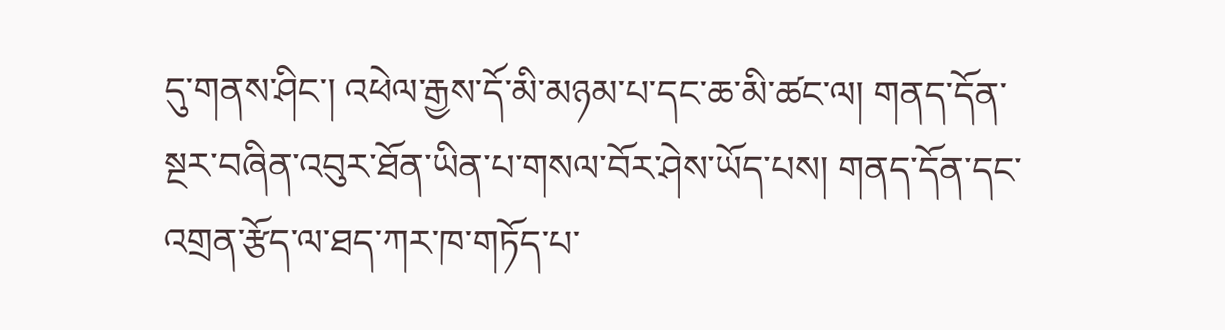དུ་གནས་ཤིང་། འཕེལ་རྒྱས་དོ་མི་མཉམ་པ་དང་ཆ་མི་ཚང་ལ། གནད་དོན་སྔར་བཞིན་འབུར་ཐོན་ཡིན་པ་གསལ་བོར་ཤེས་ཡོད་པས། གནད་དོན་དང་འགྲན་རྩོད་ལ་ཐད་ཀར་ཁ་གཏོད་པ་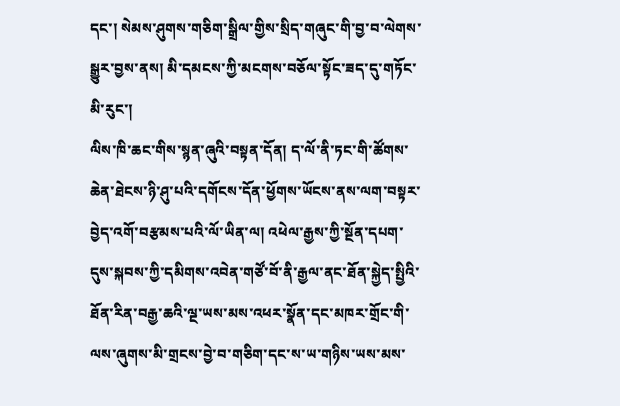དང་། སེམས་ཤུགས་གཅིག་སྒྲིལ་གྱིས་སྲིད་གཞུང་གི་བྱ་བ་ལེགས་སྒྱུར་བྱས་ནས། མི་དམངས་ཀྱི་མངགས་བཅོལ་སྟོང་ཟད་དུ་གཏོང་མི་རུང་།
ལིས་ཁི་ཆང་གིས་སྙན་ཞུའི་བསྟན་དོན། ད་ལོ་ནི་ཏང་གི་ཚོགས་ཆེན་ཐེངས་ཉི་ཤུ་པའི་དགོངས་དོན་ཕྱོགས་ཡོངས་ནས་ལག་བསྟར་བྱེད་འགོ་བརྩམས་པའི་ལོ་ཡིན་ལ། འཕེལ་རྒྱས་ཀྱི་སྔོན་དཔག་དུས་སྐབས་ཀྱི་དམིགས་འབེན་གཙོ་བོ་ནི་རྒྱལ་ནང་ཐོན་སྐྱེད་སྤྱིའི་ཐོན་རིན་བརྒྱ་ཆའི་ལྔ་ཡས་མས་འཕར་སྣོན་དང་མཁར་གྲོང་གི་ལས་ཞུགས་མི་གྲངས་བྱེ་བ་གཅིག་དང་ས་ཡ་གཉིས་ཡས་མས་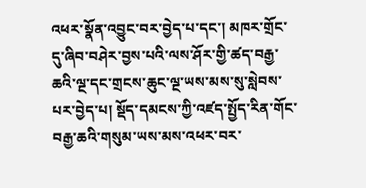འཕར་སྣོན་འབྱུང་བར་བྱེད་པ་དང་། མཁར་གྲོང་དུ་ཞིབ་བཤེར་བྱས་པའི་ལས་ཤོར་གྱི་ཚད་བརྒྱ་ཆའི་ལྔ་དང་གྲངས་ཆུང་ལྔ་ཡས་མས་སུ་སླེབས་པར་བྱེད་པ། སྡོད་དམངས་ཀྱི་འཛད་སྤྱོད་རིན་གོང་བརྒྱ་ཆའི་གསུམ་ཡས་མས་འཕར་བར་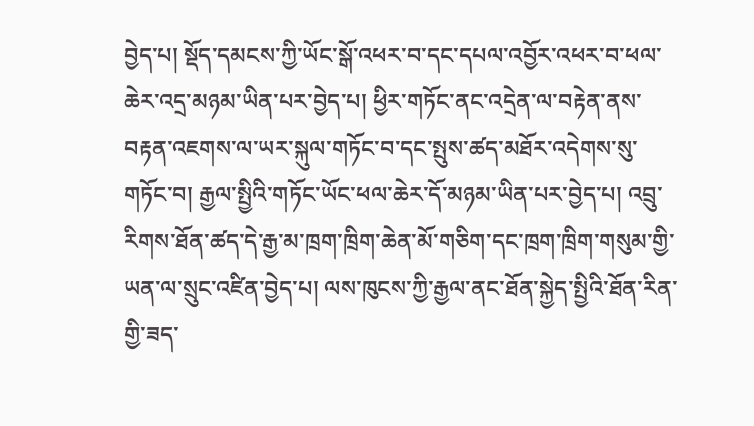བྱེད་པ། སྡོད་དམངས་ཀྱི་ཡོང་སྒོ་འཕར་བ་དང་དཔལ་འབྱོར་འཕར་བ་ཕལ་ཆེར་འདྲ་མཉམ་ཡིན་པར་བྱེད་པ། ཕྱིར་གཏོང་ནང་འདྲེན་ལ་བརྟེན་ནས་བརྟན་འཇགས་ལ་ཡར་སྐུལ་གཏོང་བ་དང་སྤུས་ཚད་མཐོར་འདེགས་སུ་གཏོང་བ། རྒྱལ་སྤྱིའི་གཏོང་ཡོང་ཕལ་ཆེར་དོ་མཉམ་ཡིན་པར་བྱེད་པ། འབྲུ་རིགས་ཐོན་ཚད་དེ་རྒྱ་མ་ཁྲག་ཁྲིག་ཆེན་མོ་གཅིག་དང་ཁྲག་ཁྲིག་གསུམ་གྱི་ཡན་ལ་སྲུང་འཛིན་བྱེད་པ། ལས་ཁུངས་ཀྱི་རྒྱལ་ནང་ཐོན་སྐྱེད་སྤྱིའི་ཐོན་རིན་གྱི་ཟད་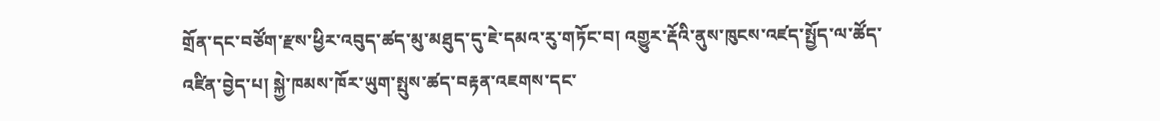གྲོན་དང་བཙོག་རྫས་ཕྱིར་འབུད་ཚད་མུ་མཐུད་དུ་ཇེ་དམའ་རུ་གཏོང་བ། འགྱུར་རྡོའི་ནུས་ཁུངས་འཛད་སྤྱོད་ལ་ཚོད་འཛིན་བྱེད་པ། སྐྱེ་ཁམས་ཁོར་ཡུག་སྤུས་ཚད་བརྟན་འཇགས་དང་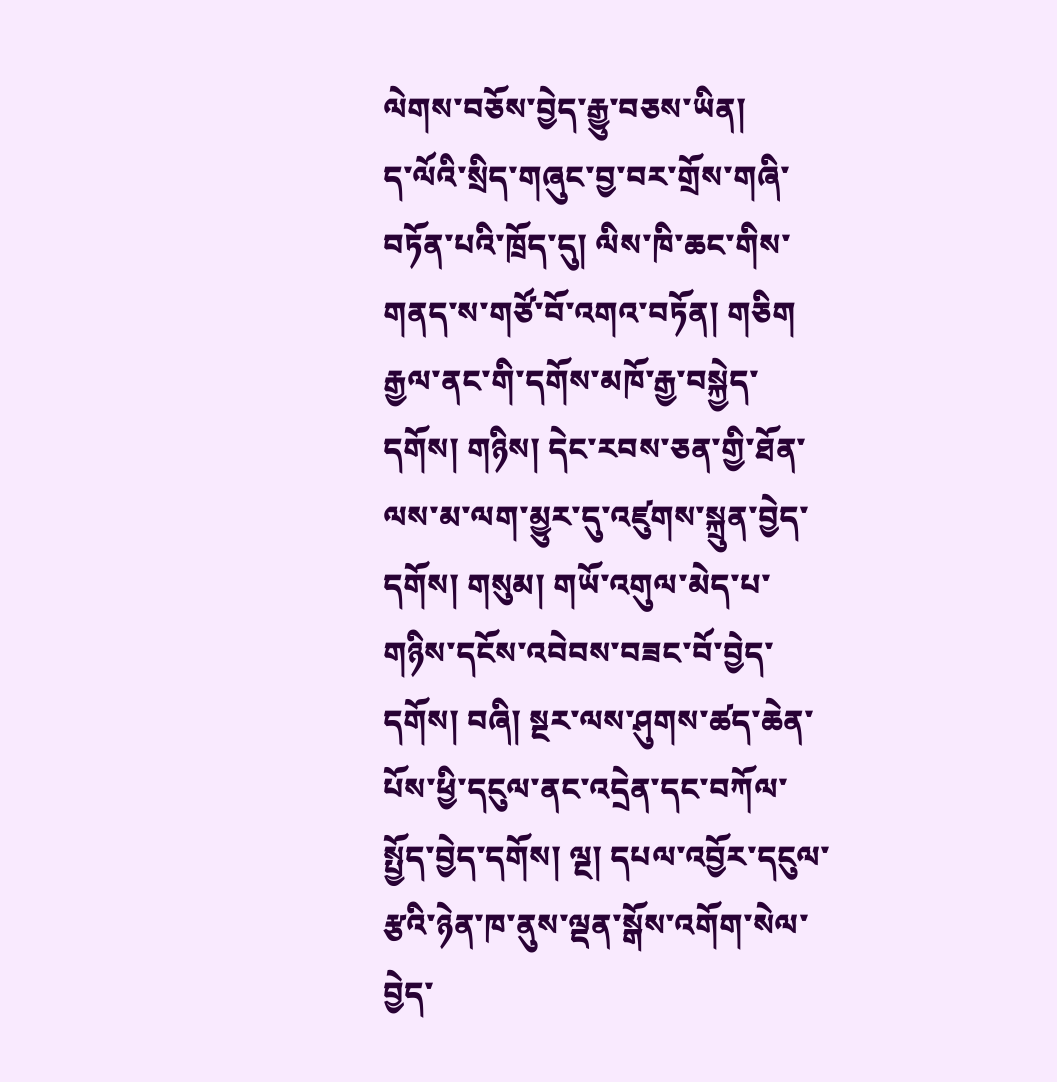ལེགས་བཅོས་བྱེད་རྒྱུ་བཅས་ཡིན།
ད་ལོའི་སྲིད་གཞུང་བྱ་བར་གྲོས་གཞི་བཏོན་པའི་ཁྲོད་དུ། ལིས་ཁི་ཆང་གིས་གནད་ས་གཙོ་བོ་འགའ་བཏོན། གཅིག རྒྱལ་ནང་གི་དགོས་མཁོ་རྒྱ་བསྐྱེད་དགོས། གཉིས། དེང་རབས་ཅན་གྱི་ཐོན་ལས་མ་ལག་མྱུར་དུ་འཛུགས་སྐྲུན་བྱེད་དགོས། གསུམ། གཡོ་འགུལ་མེད་པ་གཉིས་དངོས་འབེབས་བཟང་བོ་བྱེད་དགོས། བཞི། སྔར་ལས་ཤུགས་ཚད་ཆེན་པོས་ཕྱི་དངུལ་ནང་འདྲེན་དང་བཀོལ་སྤྱོད་བྱེད་དགོས། ལྔ། དཔལ་འབྱོར་དངུལ་རྩའི་ཉེན་ཁ་ནུས་ལྡན་སྒོས་འགོག་སེལ་བྱེད་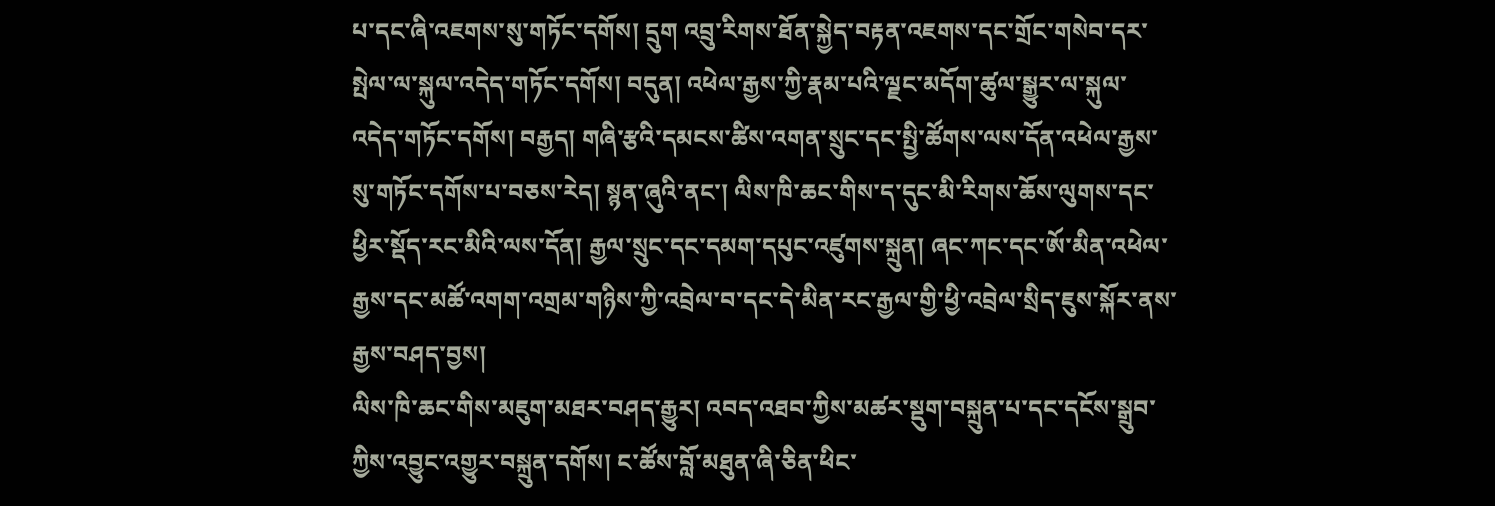པ་དང་ཞི་འཇགས་སུ་གཏོང་དགོས། དྲུག འབྲུ་རིགས་ཐོན་སྐྱེད་བརྟན་འཇགས་དང་གྲོང་གསེབ་དར་སྤེལ་ལ་སྐུལ་འདེད་གཏོང་དགོས། བདུན། འཕེལ་རྒྱས་ཀྱི་རྣམ་པའི་ལྗང་མདོག་ཚུལ་སྒྱུར་ལ་སྐུལ་འདེད་གཏོང་དགོས། བརྒྱད། གཞི་རྩའི་དམངས་ཚིས་འགན་སྲུང་དང་སྤྱི་ཚོགས་ལས་དོན་འཕེལ་རྒྱས་སུ་གཏོང་དགོས་པ་བཅས་རེད། སྙན་ཞུའི་ནང་། ལིས་ཁི་ཆང་གིས་ད་དུང་མི་རིགས་ཆོས་ལུགས་དང་ཕྱིར་སྡོད་རང་མིའི་ལས་དོན། རྒྱལ་སྲུང་དང་དམག་དཔུང་འཛུགས་སྐྲུན། ཞང་ཀང་དང་ཨོ་མིན་འཕེལ་རྒྱས་དང་མཚོ་འགག་འགྲམ་གཉིས་ཀྱི་འབྲེལ་བ་དང་དེ་མིན་རང་རྒྱལ་གྱི་ཕྱི་འབྲེལ་སྲིད་ཇུས་སྐོར་ནས་རྒྱས་བཤད་བྱས།
ལིས་ཁི་ཆང་གིས་མཇུག་མཐར་བཤད་རྒྱུར། འབད་འཐབ་ཀྱིས་མཚར་སྡུག་བསྐྲུན་པ་དང་དངོས་སྒྲུབ་ཀྱིས་འབྱུང་འགྱུར་བསྐྲུན་དགོས། ང་ཚོས་བློ་མཐུན་ཞི་ཅིན་ཕིང་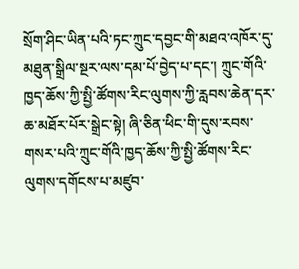སྲོག་ཤིང་ཡིན་པའི་ཏང་ཀྲུང་དབྱང་གི་མཐའ་འཁོར་དུ་མཐུན་སྒྲིལ་སྔར་ལས་དམ་པོ་བྱེད་པ་དང་། ཀྲུང་གོའི་ཁྱད་ཆོས་ཀྱི་སྤྱི་ཚོགས་རིང་ལུགས་ཀྱི་རླབས་ཆེན་དར་ཆ་མཐོར་པོར་སྒྲེང་སྟེ། ཞི་ཅིན་ཕིང་གི་དུས་རབས་གསར་པའི་ཀྲུང་གོའི་ཁྱད་ཆོས་ཀྱི་སྤྱི་ཚོགས་རིང་ལུགས་དགོངས་པ་མཛུབ་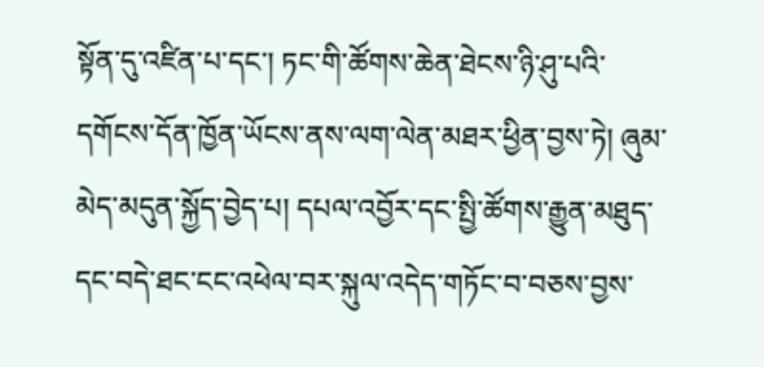སྟོན་དུ་འཛིན་པ་དང་། ཏང་གི་ཚོགས་ཆེན་ཐེངས་ཉི་ཤུ་པའི་དགོངས་དོན་ཁྱོན་ཡོངས་ནས་ལག་ལེན་མཐར་ཕྱིན་བྱས་ཏེ། ཞུམ་མེད་མདུན་སྐྱོད་བྱེད་པ། དཔལ་འབྱོར་དང་སྤྱི་ཚོགས་རྒྱུན་མཐུད་དང་བདེ་ཐང་ངང་འཕེལ་བར་སྐུལ་འདེད་གཏོང་བ་བཅས་བྱས་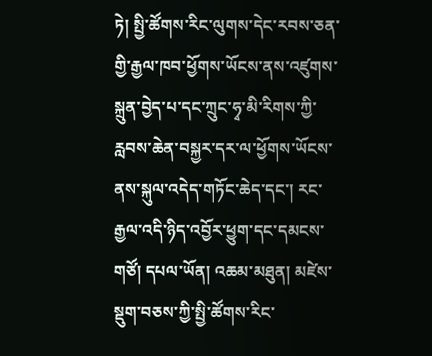ཏེ། སྤྱི་ཚོགས་རིང་ལུགས་དེང་རབས་ཅན་གྱི་རྒྱལ་ཁབ་ཕྱོགས་ཡོངས་ནས་འཛུགས་སྐྲུན་བྱེད་པ་དང་ཀྲུང་ཧྭ་མི་རིགས་ཀྱི་རླབས་ཆེན་བསྐྱར་དར་ལ་ཕྱོགས་ཡོངས་ནས་སྐུལ་འདེད་གཏོང་ཆེད་དང་། རང་རྒྱལ་འདི་ཉིད་འབྱོར་ཕྱུག་དང་དམངས་གཙོ། དཔལ་ཡོན། འཆམ་མཐུན། མཛེས་སྡུག་བཅས་ཀྱི་སྤྱི་ཚོགས་རིང་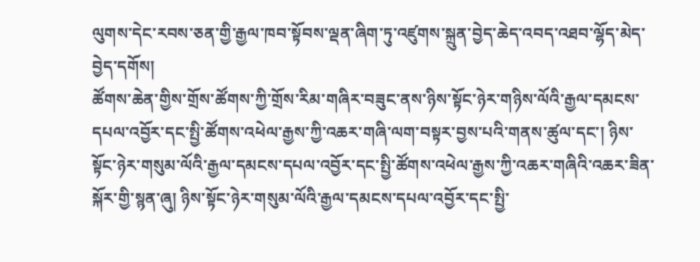ལུགས་དེང་རབས་ཅན་གྱི་རྒྱལ་ཁབ་སྟོབས་ལྡན་ཞིག་ཏུ་འཛུགས་སྐྲུན་བྱེད་ཆེད་འབད་འཐབ་ལྷོད་མེད་བྱེད་དགོས།
ཚོགས་ཆེན་གྱིས་གྲོས་ཚོགས་ཀྱི་གྲོས་རིམ་གཞིར་བཟུང་ནས་ཉིས་སྟོང་ཉེར་གཉིས་ལོའི་རྒྱལ་དམངས་དཔལ་འབྱོར་དང་སྤྱི་ཚོགས་འཕེལ་རྒྱས་ཀྱི་འཆར་གཞི་ལག་བསྟར་བྱས་པའི་གནས་ཚུལ་དང་། ཉིས་སྟོང་ཉེར་གསུམ་ལོའི་རྒྱལ་དམངས་དཔལ་འབྱོར་དང་སྤྱི་ཚོགས་འཕེལ་རྒྱས་ཀྱི་འཆར་གཞིའི་འཆར་ཟིན་སྐོར་གྱི་སྙན་ཞུ། ཉིས་སྟོང་ཉེར་གསུམ་ལོའི་རྒྱལ་དམངས་དཔལ་འབྱོར་དང་སྤྱི་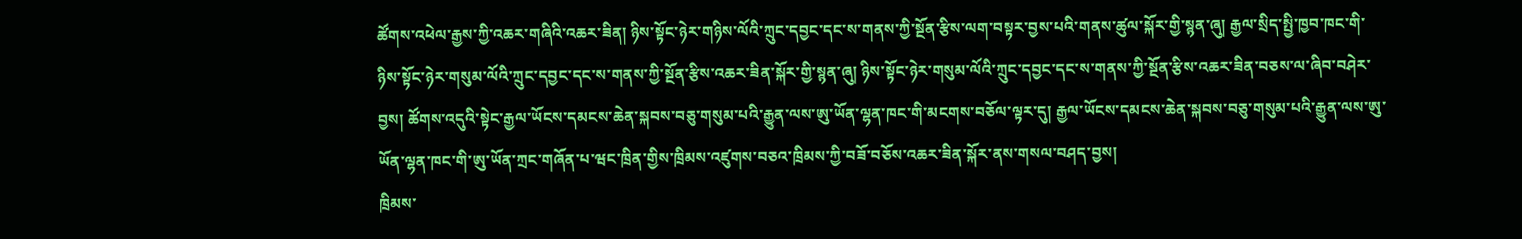ཚོགས་འཕེལ་རྒྱས་ཀྱི་འཆར་གཞིའི་འཆར་ཟིན། ཉིས་སྟོང་ཉེར་གཉིས་ལོའི་ཀྲུང་དབྱང་དང་ས་གནས་ཀྱི་སྔོན་རྩིས་ལག་བསྟར་བྱས་པའི་གནས་ཚུལ་སྐོར་གྱི་སྙན་ཞུ། རྒྱལ་སྲིད་སྤྱི་ཁྱབ་ཁང་གི་ཉིས་སྟོང་ཉེར་གསུམ་ལོའི་ཀྲུང་དབྱང་དང་ས་གནས་ཀྱི་སྔོན་རྩིས་འཆར་ཟིན་སྐོར་གྱི་སྙན་ཞུ། ཉིས་སྟོང་ཉེར་གསུམ་ལོའི་ཀྲུང་དབྱང་དང་ས་གནས་ཀྱི་སྔོན་རྩིས་འཆར་ཟིན་བཅས་ལ་ཞིབ་བཤེར་བྱས། ཚོགས་འདུའི་སྟེང་རྒྱལ་ཡོངས་དམངས་ཆེན་སྐབས་བཅུ་གསུམ་པའི་རྒྱུན་ལས་ཨུ་ཡོན་ལྷན་ཁང་གི་མངགས་བཅོལ་ལྟར་དུ། རྒྱལ་ཡོངས་དམངས་ཆེན་སྐབས་བཅུ་གསུམ་པའི་རྒྱུན་ལས་ཨུ་ཡོན་ལྷན་ཁང་གི་ཨུ་ཡོན་ཀྲང་གཞོན་པ་ཝང་ཁྲིན་གྱིས་ཁྲིམས་འཛུགས་བཅའ་ཁྲིམས་ཀྱི་བཟོ་བཅོས་འཆར་ཟིན་སྐོར་ནས་གསལ་བཤད་བྱས།
ཁྲིམས་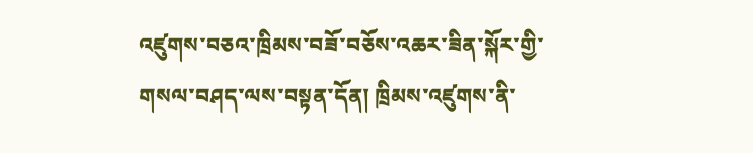འཛུགས་བཅའ་ཁྲིམས་བཟོ་བཅོས་འཆར་ཟིན་སྐོར་གྱི་གསལ་བཤད་ལས་བསྟན་དོན། ཁྲིམས་འཛུགས་ནི་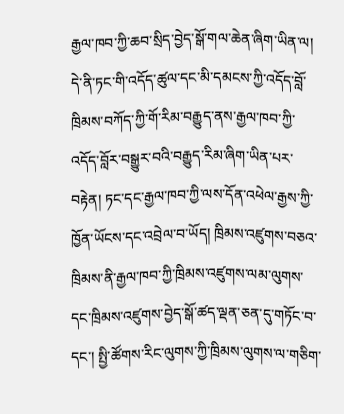རྒྱལ་ཁབ་ཀྱི་ཆབ་སྲིད་བྱེད་སྒོ་གལ་ཆེན་ཞིག་ཡིན་ལ། དེ་ནི་ཏང་གི་འདོད་ཚུལ་དང་མི་དམངས་ཀྱི་འདོད་བློ་ཁྲིམས་བཀོད་ཀྱི་གོ་རིམ་བརྒྱུད་ནས་རྒྱལ་ཁབ་ཀྱི་འདོད་བློར་བསྒྱུར་བའི་བརྒྱུད་རིམ་ཞིག་ཡིན་པར་བརྟེན། ཏང་དང་རྒྱལ་ཁབ་ཀྱི་ལས་དོན་འཕེལ་རྒྱས་ཀྱི་ཁྱོན་ཡོངས་དང་འབྲེལ་བ་ཡོད། ཁྲིམས་འཛུགས་བཅའ་ཁྲིམས་ནི་རྒྱལ་ཁབ་ཀྱི་ཁྲིམས་འཛུགས་ལམ་ལུགས་དང་ཁྲིམས་འཛུགས་བྱེད་སྒོ་ཚད་ལྡན་ཅན་དུ་གཏོང་བ་དང་། སྤྱི་ཚོགས་རིང་ལུགས་ཀྱི་ཁྲིམས་ལུགས་ལ་གཅིག་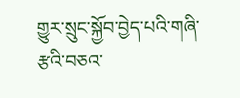གྱུར་སྲུང་སྐྱོབ་བྱེད་པའི་གཞི་རྩའི་བཅའ་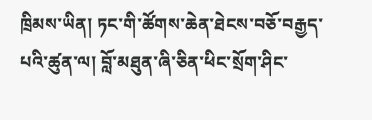ཁྲིམས་ཡིན། ཏང་གི་ཚོགས་ཆེན་ཐེངས་བཅོ་བརྒྱད་པའི་ཚུན་ལ། བློ་མཐུན་ཞི་ཅིན་ཕིང་སྲོག་ཤིང་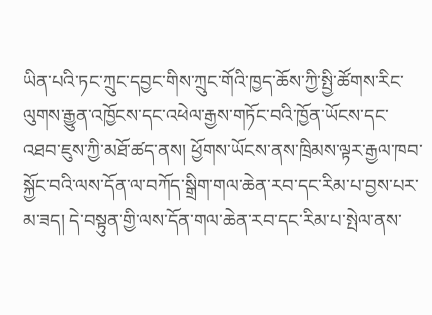ཡིན་པའི་ཏང་ཀྲུང་དབྱང་གིས་ཀྲུང་གོའི་ཁྱད་ཆོས་ཀྱི་སྤྱི་ཚོགས་རིང་ལུགས་རྒྱུན་འཁྱོངས་དང་འཕེལ་རྒྱས་གཏོང་བའི་ཁྱོན་ཡོངས་དང་འཐབ་ཇུས་ཀྱི་མཐོ་ཚད་ནས། ཕྱོགས་ཡོངས་ནས་ཁྲིམས་ལྟར་རྒྱལ་ཁབ་སྐྱོང་བའི་ལས་དོན་ལ་བཀོད་སྒྲིག་གལ་ཆེན་རབ་དང་རིམ་པ་བྱས་པར་མ་ཟད། དེ་བསྟུན་གྱི་ལས་དོན་གལ་ཆེན་རབ་དང་རིམ་པ་སྤེལ་ནས་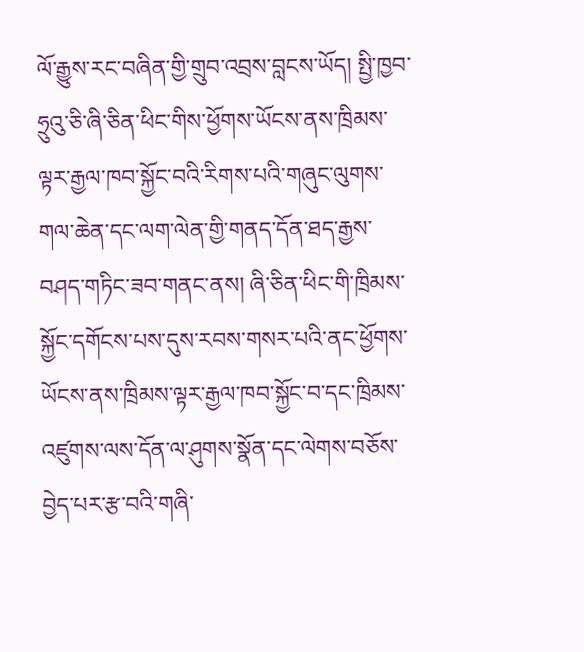ལོ་རྒྱུས་རང་བཞིན་གྱི་གྲུབ་འབྲས་བླངས་ཡོད། སྤྱི་ཁྱབ་ཧྲུའུ་ཅི་ཞི་ཅིན་ཕིང་གིས་ཕྱོགས་ཡོངས་ནས་ཁྲིམས་ལྟར་རྒྱལ་ཁབ་སྐྱོང་བའི་རིགས་པའི་གཞུང་ལུགས་གལ་ཆེན་དང་ལག་ལེན་གྱི་གནད་དོན་ཐད་རྒྱས་བཤད་གཏིང་ཟབ་གནང་ནས། ཞི་ཅིན་ཕིང་གི་ཁྲིམས་སྐྱོང་དགོངས་པས་དུས་རབས་གསར་པའི་ནང་ཕྱོགས་ཡོངས་ནས་ཁྲིམས་ལྟར་རྒྱལ་ཁབ་སྐྱོང་བ་དང་ཁྲིམས་འཛུགས་ལས་དོན་ལ་ཤུགས་སྣོན་དང་ལེགས་བཅོས་བྱེད་པར་རྩ་བའི་གཞི་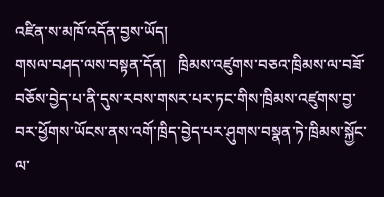འཛིན་ས་མཁོ་འདོན་བྱས་ཡོད།
གསལ་བཤད་ལས་བསྟན་དོན།   ཁྲིམས་འཛུགས་བཅའ་ཁྲིམས་ལ་བཟོ་བཅོས་བྱེད་པ་ནི་དུས་རབས་གསར་པར་ཏང་གིས་ཁྲིམས་འཛུགས་བྱ་བར་ཕྱོགས་ཡོངས་ནས་འགོ་ཁྲིད་བྱེད་པར་ཤུགས་བསྣན་ཏེ་ཁྲིམས་སྐྱོང་ལ་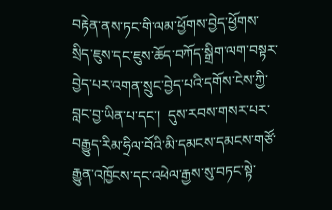བརྟེན་ནས་ཏང་གི་ལམ་ཕྱོགས་བྱེད་ཕྱོགས་སྲིད་ཇུས་དང་ཇུས་ཆོད་བཀོད་སྒྲིག་ལག་བསྟར་བྱེད་པར་འགན་སྲུང་བྱེད་པའི་དགོས་ངེས་ཀྱི་བླང་བྱ་ཡིན་པ་དང་།  དུས་རབས་གསར་པར་བརྒྱུད་རིམ་ཧྲིལ་བོའི་མི་དམངས་དམངས་གཙོ་རྒྱུན་འཁྱོངས་དང་འཕེལ་རྒྱས་སུ་བཏང་སྟེ་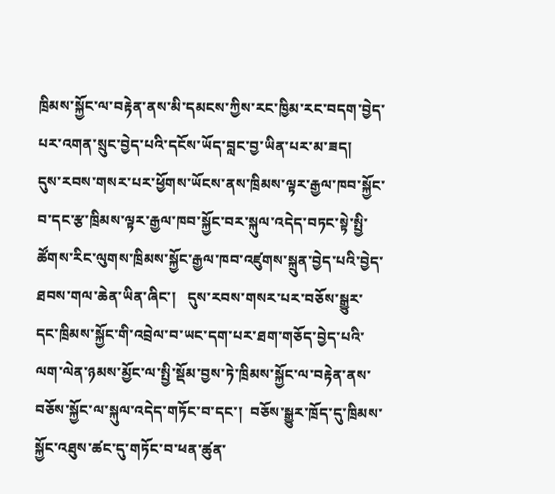ཁྲིམས་སྐྱོང་ལ་བརྟེན་ནས་མི་དམངས་ཀྱིས་རང་ཁྱིམ་རང་བདག་བྱེད་པར་འགན་སྲུང་བྱེད་པའི་དངོས་ཡོད་བླང་བྱ་ཡིན་པར་མ་ཟད།   དུས་རབས་གསར་པར་ཕྱོགས་ཡོངས་ནས་ཁྲིམས་ལྟར་རྒྱལ་ཁབ་སྐྱོང་བ་དང་རྩ་ཁྲིམས་ལྟར་རྒྱལ་ཁབ་སྐྱོང་བར་སྐུལ་འདེད་བཏང་སྟེ་སྤྱི་ཚོགས་རིང་ལུགས་ཁྲིམས་སྐྱོང་རྒྱལ་ཁབ་འཛུགས་སྐྲུན་བྱེད་པའི་བྱེད་ཐབས་གལ་ཆེན་ཡིན་ཞིང་།   དུས་རབས་གསར་པར་བཅོས་སྒྱུར་དང་ཁྲིམས་སྐྱོང་གི་འབྲེལ་བ་ཡང་དག་པར་ཐག་གཅོད་བྱེད་པའི་ལག་ལེན་ཉམས་མྱོང་ལ་སྤྱི་སྡོམ་བྱས་ཏེ་ཁྲིམས་སྐྱོང་ལ་བརྟེན་ནས་བཅོས་སྐྱོང་ལ་སྐུལ་འདེད་གཏོང་བ་དང་།  བཅོས་སྒྱུར་ཁྲོད་དུ་ཁྲིམས་སྐྱོང་འཐུས་ཚང་དུ་གཏོང་བ་ཕན་ཚུན་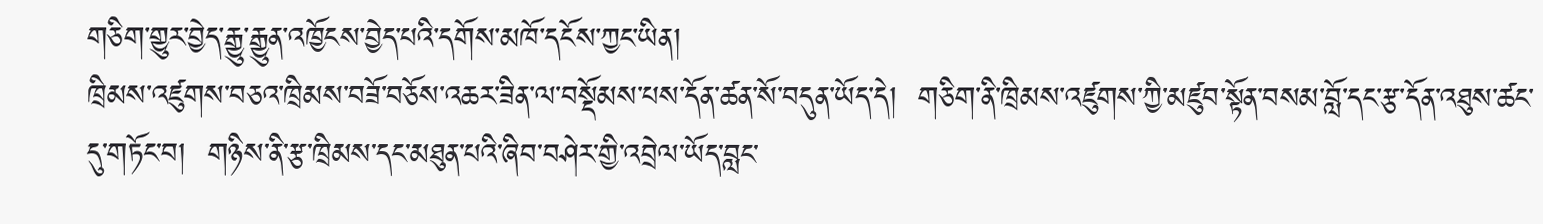གཅིག་གྱུར་བྱེད་རྒྱུ་རྒྱུན་འཁྱོངས་བྱེད་པའི་དགོས་མཁོ་དངོས་ཀྱང་ཡིན།
ཁྲིམས་འཛུགས་བཅའ་ཁྲིམས་བཟོ་བཅོས་འཆར་ཟིན་ལ་བསྡོམས་པས་དོན་ཚན་སོ་བདུན་ཡོད་དེ།  གཅིག་ནི་ཁྲིམས་འཛུགས་ཀྱི་མཛུབ་སྟོན་བསམ་བློ་དང་རྩ་དོན་འཐུས་ཚང་དུ་གཏོང་བ།  གཉིས་ནི་རྩ་ཁྲིམས་དང་མཐུན་པའི་ཞིབ་བཤེར་གྱི་འབྲེལ་ཡོད་བླང་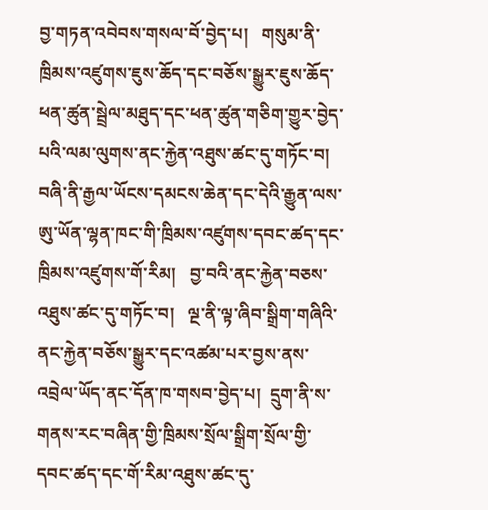བྱ་གཏན་འབེབས་གསལ་བོ་བྱེད་པ།   གསུམ་ནི་ཁྲིམས་འཛུགས་ཇུས་ཆོད་དང་བཅོས་སྒྱུར་ཇུས་ཆོད་ཕན་ཚུན་སྦྲེལ་མཐུད་དང་ཕན་ཚུན་གཅིག་གྱུར་བྱེད་པའི་ལམ་ལུགས་ནང་རྐྱེན་འཐུས་ཚང་དུ་གཏོང་བ།   བཞི་ནི་རྒྱལ་ཡོངས་དམངས་ཆེན་དང་དེའི་རྒྱུན་ལས་ཨུ་ཡོན་ལྷན་ཁང་གི་ཁྲིམས་འཛུགས་དབང་ཚད་དང་ཁྲིམས་འཛུགས་གོ་རིམ།   བྱ་བའི་ནང་རྐྱེན་བཅས་འཐུས་ཚང་དུ་གཏོང་བ།   ལྔ་ནི་ལྟ་ཞིབ་སྒྲིག་གཞིའི་ནང་རྐྱེན་བཅོས་སྒྱུར་དང་འཚམ་པར་བྱས་ནས་འབྲེལ་ཡོད་ནང་དོན་ཁ་གསབ་བྱེད་པ།  དྲུག་ནི་ས་གནས་རང་བཞིན་གྱི་ཁྲིམས་སྲོལ་སྒྲིག་སྲོལ་གྱི་དབང་ཚད་དང་གོ་རིམ་འཐུས་ཚང་དུ་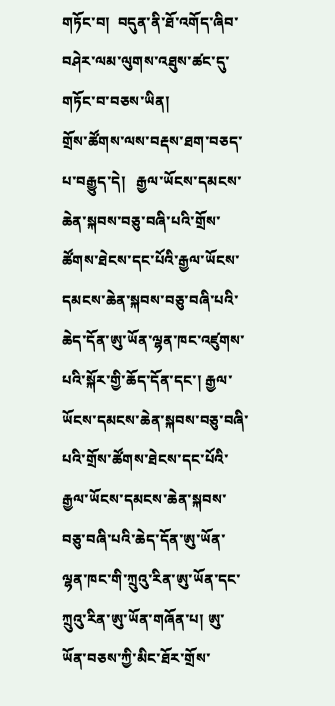གཏོང་བ།  བདུན་ནི་ཐོ་འགོད་ཞིབ་བཤེར་ལམ་ལུགས་འཐུས་ཚང་དུ་གཏོང་བ་བཅས་ཡིན།
གྲོས་ཚོགས་ལས་བརྡས་ཐག་བཅད་པ་བརྒྱུད་དེ།   རྒྱལ་ཡོངས་དམངས་ཆེན་སྐབས་བཅུ་བཞི་པའི་གྲོས་ཚོགས་ཐེངས་དང་པོའི་རྒྱལ་ཡོངས་དམངས་ཆེན་སྐབས་བཅུ་བཞི་པའི་ཆེད་དོན་ཨུ་ཡོན་ལྷན་ཁང་འཛུགས་པའི་སྐོར་གྱི་ཆོད་དོན་དང་། རྒྱལ་ཡོངས་དམངས་ཆེན་སྐབས་བཅུ་བཞི་པའི་གྲོས་ཚོགས་ཐེངས་དང་པོའི་རྒྱལ་ཡོངས་དམངས་ཆེན་སྐབས་བཅུ་བཞི་པའི་ཆེད་དོན་ཨུ་ཡོན་ལྷན་ཁང་གི་ཀྲུའུ་རིན་ཨུ་ཡོན་དང་ཀྲུའུ་རིན་ཨུ་ཡོན་གཞོན་པ། ཨུ་ཡོན་བཅས་ཀྱི་མིང་ཐོར་གྲོས་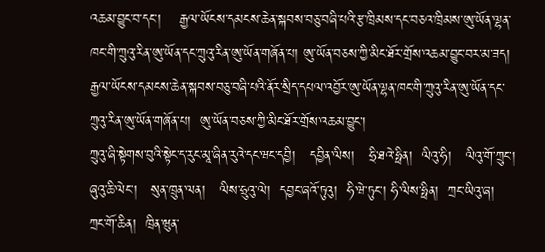འཆམ་བྱུང་བ་དང་།    རྒྱལ་ཡོངས་དམངས་ཆེན་སྐབས་བཅུ་བཞི་པའི་རྩ་ཁྲིམས་དང་བཅའ་ཁྲིམས་ཨུ་ཡོན་ལྷན་ཁང་གི་ཀྲུའུ་རིན་ཨུ་ཡོན་དང་ཀྲུའུ་རིན་ཨུ་ཡོན་གཞོན་པ། ཨུ་ཡོན་བཅས་ཀྱི་མིང་ཐོར་གྲོས་འཆམ་བྱུང་བར་མ་ཟད།  རྒྱལ་ཡོངས་དམངས་ཆེན་སྐབས་བཅུ་བཞི་པའི་ནོར་སྲིད་དཔལ་འབྱོར་ཨུ་ཡོན་ལྷན་ཁང་གི་ཀྲུའུ་རིན་ཨུ་ཡོན་དང་ཀྲུའུ་རིན་ཨུ་ཡོན་གཞོན་པ།  ཨུ་ཡོན་བཅས་ཀྱི་མིང་ཐོར་གྲོས་འཆམ་བྱུང་།
ཀྲུའུ་ཞི་སྟེགས་བུའི་སྟེང་ད་རུང་མཱ་ཞིན་རུའེ་དང་ཝང་དབྱི།   དབྱིན་ལིས།   ཧྲི་ཐའེ་ཧྥིན།  ལིའུ་ཧི།   ལིའུ་གོ་ཀྲུང་།   ཞུའུ་ཆི་ལེང་།   སུན་ཁྲུན་ལན།   ལིས་ཧྲུའུ་ལེ།  དབྱང་ཞའོ་ཏུའུ།  ཧི་ཝེ་ཏུང་། ཧི་ལིས་ཧྥིན།  ཀྲང་ཡིའུ་ཞ།   ཀྲང་གོ་ཆིན།  ཁྲིན་ཝུན་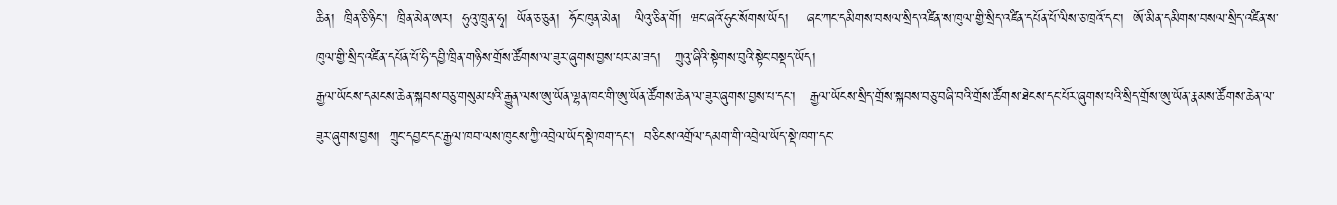ཆིན།  ཁྲིན་ཅི་ཉིང་།  ཁྲིན་མེན་ཨར།  ཧུའུ་ཁྲུན་ཧྭ།  ཡོན་ཅ་ཅུན།  ཧོང་ཁུན་མེན།   ལིའུ་ཅིན་གོ།  ཝང་ཞའོ་ཧུང་སོགས་ཡོད།    ཞང་ཀང་དམིགས་བསལ་སྲིད་འཛིན་ས་ཁུལ་གྱི་སྲིད་འཛིན་དཔོན་པོ་ལིས་ཅ་ཁྲའོ་དང་།  ཨོ་མིན་དམིགས་བསལ་སྲིད་འཛིན་ས་ཁུལ་གྱི་སྲིད་འཛིན་དཔོན་པོ་ཧི་དབྱི་ཁྲིན་གཉིས་གྲོས་ཚོགས་ལ་ཟུར་ཞུགས་བྱས་པར་མ་ཟད།   ཀྲུའུ་ཞིའི་སྟེགས་བུའི་སྟེང་བསྡད་ཡོད།
རྒྱལ་ཡོངས་དམངས་ཆེན་སྐབས་བཅུ་གསུམ་པའི་རྒྱུན་ལས་ཨུ་ཡོན་ལྷན་ཁང་གི་ཨུ་ཡོན་ཚོགས་ཆེན་ལ་ཟུར་ཞུགས་བྱས་པ་དང་།   རྒྱལ་ཡོངས་སྲིད་གྲོས་སྐབས་བཅུ་བཞི་བའི་གྲོས་ཚོགས་ཐེངས་དང་པོར་ཞུགས་པའི་སྲིད་གྲོས་ཨུ་ཡོན་རྣམས་ཚོགས་ཆེན་ལ་ཟུར་ཞུགས་བྱས།  ཀྲུང་དབྱང་དང་རྒྱལ་ཁབ་ལས་ཁུངས་ཀྱི་འབྲེལ་ཡོད་སྡེ་ཁག་དང་།  བཅིངས་འགྲོལ་དམག་གི་འབྲེལ་ཡོད་སྡེ་ཁག་དང་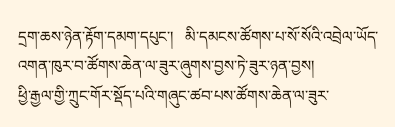དྲག་ཆས་ཉེན་རྟོག་དམག་དཔུང་།   མི་དམངས་ཚོགས་པ་སོ་སོའི་འབྲེལ་ཡོད་འགན་ཁུར་བ་ཚོགས་ཆེན་ལ་ཟུར་ཞུགས་བྱས་ཏེ་ཟུར་ཉན་བྱས།
ཕྱི་རྒྱལ་གྱི་ཀྲུང་གོར་སྡོད་པའི་གཞུང་ཚབ་པས་ཚོགས་ཆེན་ལ་ཟུར་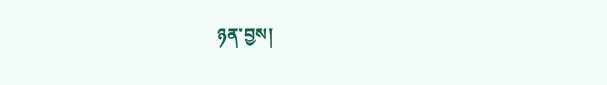ཉན་བྱས།